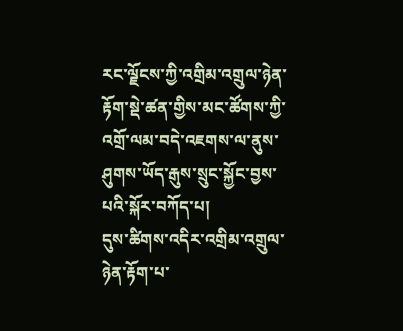རང་ལྗོངས་ཀྱི་འགྲིམ་འགྲུལ་ཉེན་རྟོག་སྡེ་ཚན་གྱིས་མང་ཚོགས་ཀྱི་འགྲོ་ལམ་བདེ་འཇགས་ལ་ནུས་ཤུགས་ཡོད་རྒུས་སྲུང་སྐྱོང་བྱས་པའི་སྐོར་བཀོད་པ།
དུས་ཚིགས་འདིར་འགྲིམ་འགྲུལ་ཉེན་རྟོག་པ་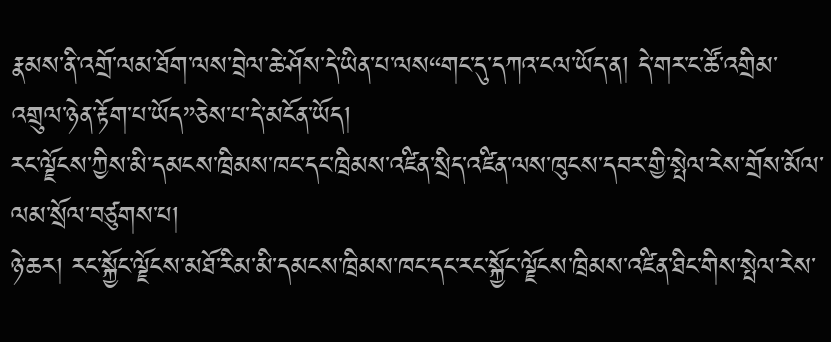རྣམས་ནི་འགྲོ་ལམ་ཐོག་ལས་བྲེལ་ཆེ་ཤོས་དེ་ཡིན་པ་ལས“གང་དུ་དཀའ་ངལ་ཡོད་ན། དེ་གར་ང་ཚོ་འགྲིམ་འགྲུལ་ཉེན་རྟོག་པ་ཡོད”ཅེས་པ་དེ་མངོན་ཡོད།
རང་ལྗོངས་ཀྱིས་མི་དམངས་ཁྲིམས་ཁང་དང་ཁྲིམས་འཛིན་སྲིད་འཛིན་ལས་ཁུངས་དབར་གྱི་སྤེལ་རེས་གྲོས་མོལ་ལམ་སྲོལ་བཙུགས་པ།
ཉེ་ཆར། རང་སྐྱོང་ལྗོངས་མཐོ་རིམ་མི་དམངས་ཁྲིམས་ཁང་དང་རང་སྐྱོང་ལྗོངས་ཁྲིམས་འཛིན་ཐིང་གིས་སྤེལ་རེས་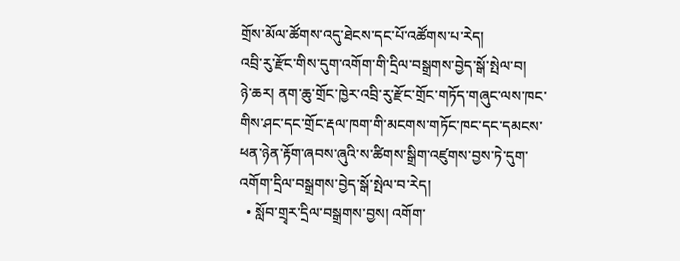གྲོས་མོལ་ཚོགས་འདུ་ཐེངས་དང་པོ་འཚོགས་པ་རེད།
འབྲི་རུ་རྫོང་གིས་དུག་འགོག་གི་དྲིལ་བསྒྲགས་བྱེད་སྒོ་སྤེལ་བ།
ཉེ་ཆར། ནག་ཆུ་གྲོང་ཁྱེར་འབྲི་རུ་རྫོང་གྲོང་གཏོད་གཞུང་ལས་ཁང་གིས་ཤང་དང་གྲོང་རྡལ་ཁག་གི་མངགས་གཏོང་ཁང་དང་དམངས་ཕན་ཉེན་རྟོག་ཞབས་ཞུའི་ས་ཚིགས་སྒྲིག་འཛུགས་བྱས་ཏེ་དུག་འགོག་དྲིལ་བསྒྲགས་བྱེད་སྒོ་སྤེལ་བ་རེད།
  • སློབ་གྲྭར་དྲིལ་བསྒྲགས་བྱས། འགོག་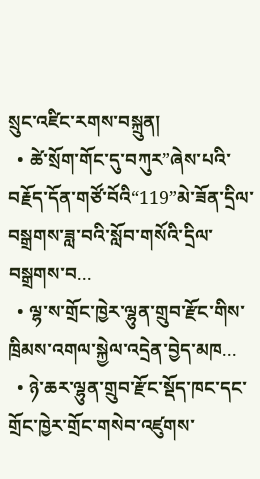སྲུང་འཛིང་རགས་བསྐྲུན།
  • ཚེ་སྲོག་གོང་དུ་བཀུར”ཞེས་པའི་བརྗོད་དོན་གཙོ་བོའི“119”མེ་ཟོན་དྲིལ་བསྒྲགས་ཟླ་བའི་སློབ་གསོའི་དྲིལ་བསྒྲགས་བ...
  • ལྷ་ས་གྲོང་ཁྱེར་ལྷུན་གྲུབ་རྫོང་གིས་ཁྲིམས་འགལ་སྐྱེལ་འདྲེན་བྱེད་མཁ...
  • ཉེ་ཆར་ལྷུན་གྲུབ་རྫོང་སྡོད་ཁང་དང་གྲོང་ཁྱེར་གྲོང་གསེབ་འཛུགས་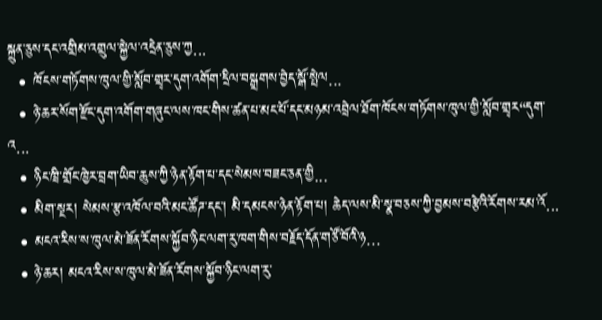སྐྲུན་ཅུས་དང་འགྲིམ་འགྲུལ་སྐྱེལ་འདྲེན་ཅུས་ཀྱ...
  • ཁོངས་གཏོགས་ཁུལ་གྱི་སློབ་གྲྭར་དུག་འགོག་དྲིལ་བསྒྲགས་བྱེད་སྒོ་སྤེལ...
  • ཉེ་ཆར་སོག་རྫོང་དུག་འགོག་གཞུང་ལས་ཁང་གིས་ཚན་པ་མང་པོ་དང་མཉམ་འབྲེལ་ཐོག་ཁོངས་གཏོགས་ཁུལ་གྱི་སློབ་གྲྭར“དུག་འ...
  • ཉིང་ཁྲི་གྲོང་ཁྱེར་བྲག་ཡིབ་ཆུས་ཀྱི་ཉེན་རྟོག་པ་དང་སེམས་བཟང་ཅན་གྱི...
  • མིག་སྔར། སེམས་རྩ་འཁོལ་བའི་མང་ཚོཌ་དང་། མི་དམངས་ཉེན་རྟོག་པ། ཆེད་ལས་མི་སྣ་བཅས་ཀྱི་བྱམས་བརྩེའི་རོགས་རམ་འོ...
  • མངའ་རིས་ས་ཁུལ་མེ་ཟོན་རོགས་སྐྱོབ་ཉིང་ལག་རུ་ཁག་གིས་བརྗོད་དོན་གཙོ་བོའི་ཉ...
  • ཉེ་ཆར། མངའ་རིས་ས་ཁུལ་མེ་ཟོན་རོགས་སྐྱོབ་ཉིང་ལག་རུ་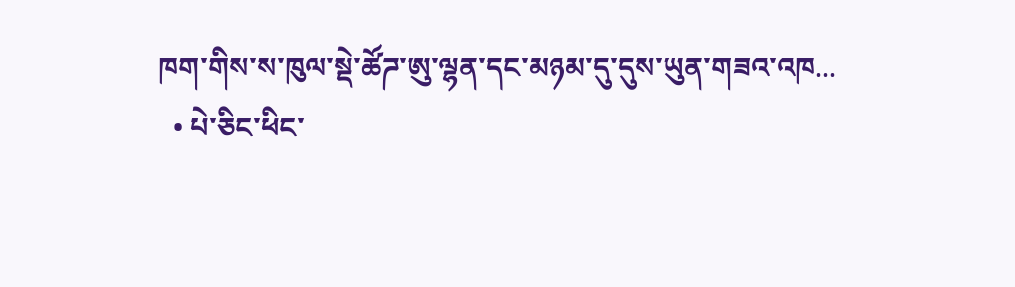ཁག་གིས་ས་ཁུལ་སྡེ་ཚོཌ་ཨུ་ལྷན་དང་མཉམ་དུ་དུས་ཡུན་གཟའ་འཁ...
  • པེ་ཅིང་ཕིང་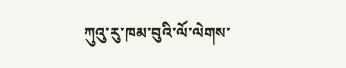ཀུའུ་རུ་ཁམ་བུའི་ལོ་ལེགས་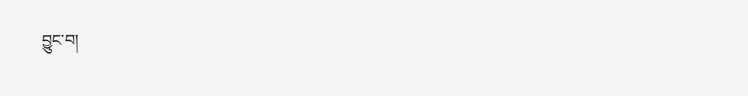བྱུང་བ།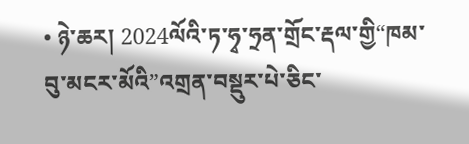• ཉེ་ཆར། 2024ལོའི་ཏ་ཧྭ་ཧྲན་གྲོང་རྡལ་གྱི“ཁམ་བུ་མངར་མོའི”འགྲན་བསྡུར་པེ་ཅིང་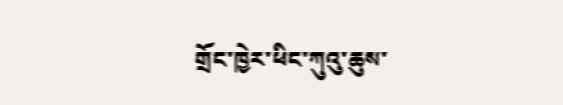གྲོང་ཁྱེར་ཕིང་ཀུའུ་ཆུས་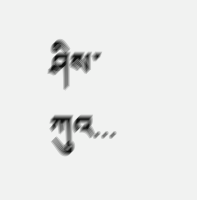ཤིས་ཀུའ...